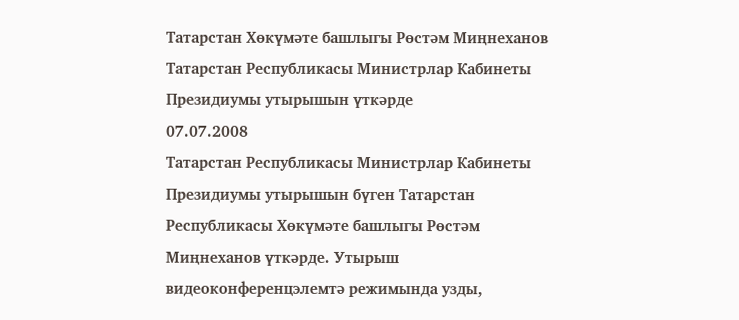Татарстан Хөкүмәте башлыгы Рөстәм Миңнеханов Татарстан Республикасы Министрлар Кабинеты Президиумы утырышын үткәрде
07.07.2008
Татарстан Республикасы Министрлар Кабинеты Президиумы утырышын бүген Татарстан Республикасы Хөкүмәте башлыгы Рөстәм Миңнеханов үткәрде. Утырыш видеоконференцэлемтә режимында узды,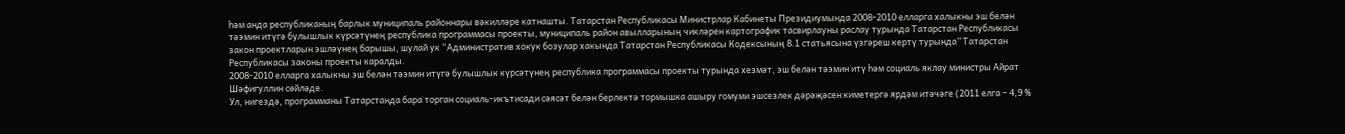һәм анда республиканың барлык муниципаль районнары вәкилләре катнашты. Татарстан Республикасы Министрлар Кабинеты Президиумында 2008-2010 елларга халыкны эш белән тәэмин итүгә булышлык күрсәтүнең республика программасы проекты, муниципаль район авылларының чикләрен картографик тасвирлауны раслау турында Татарстан Республикасы закон проектларын эшләүнең барышы, шулай ук “Административ хокук бозулар хакында Татарстан Республикасы Кодексының 8.1 статьясына үзгәреш кертү турында” Татарстан Республикасы законы проекты каралды.
2008-2010 елларга халыкны эш белән тәэмин итүгә булышлык күрсәтүнең республика программасы проекты турында хезмәт, эш белән тәэмин итү һәм социаль яклау министры Айрат Шәфигуллин сөйләде.
Ул, нигездә, программаны Татарстанда бара торган социаль-икътисади сәясәт белән берлектә тормышка ашыру гомуми эшсезлек дәрәҗәсен киметергә ярдәм итәчәге (2011 елга – 4,9 %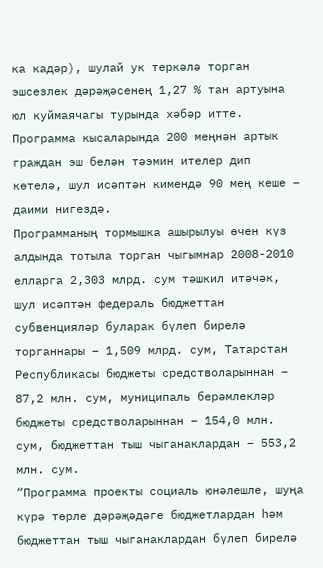ка кадәр), шулай ук теркәлә торган эшсезлек дәрәҗәсенең 1,27 % тан артуына юл куймаячагы турында хәбәр итте.
Программа кысаларында 200 меңнән артык граждан эш белән тәэмин ителер дип көтелә, шул исәптән кимендә 90 мең кеше – даими нигездә.
Программаның тормышка ашырылуы өчен күз алдында тотыла торган чыгымнар 2008-2010 елларга 2,303 млрд. сум тәшкил итәчәк, шул исәптән федераль бюджеттан субвенцияләр буларак бүлеп бирелә торганнары – 1,509 млрд. сум, Татарстан Республикасы бюджеты средстволарыннан – 87,2 млн. сум, муниципаль берәмлекләр бюджеты средстволарыннан – 154,0 млн. сум, бюджеттан тыш чыганаклардан – 553,2 млн. сум.
“Программа проекты социаль юнәлешле, шуңа күрә төрле дәрәҗәдәге бюджетлардан һәм бюджеттан тыш чыганаклардан бүлеп бирелә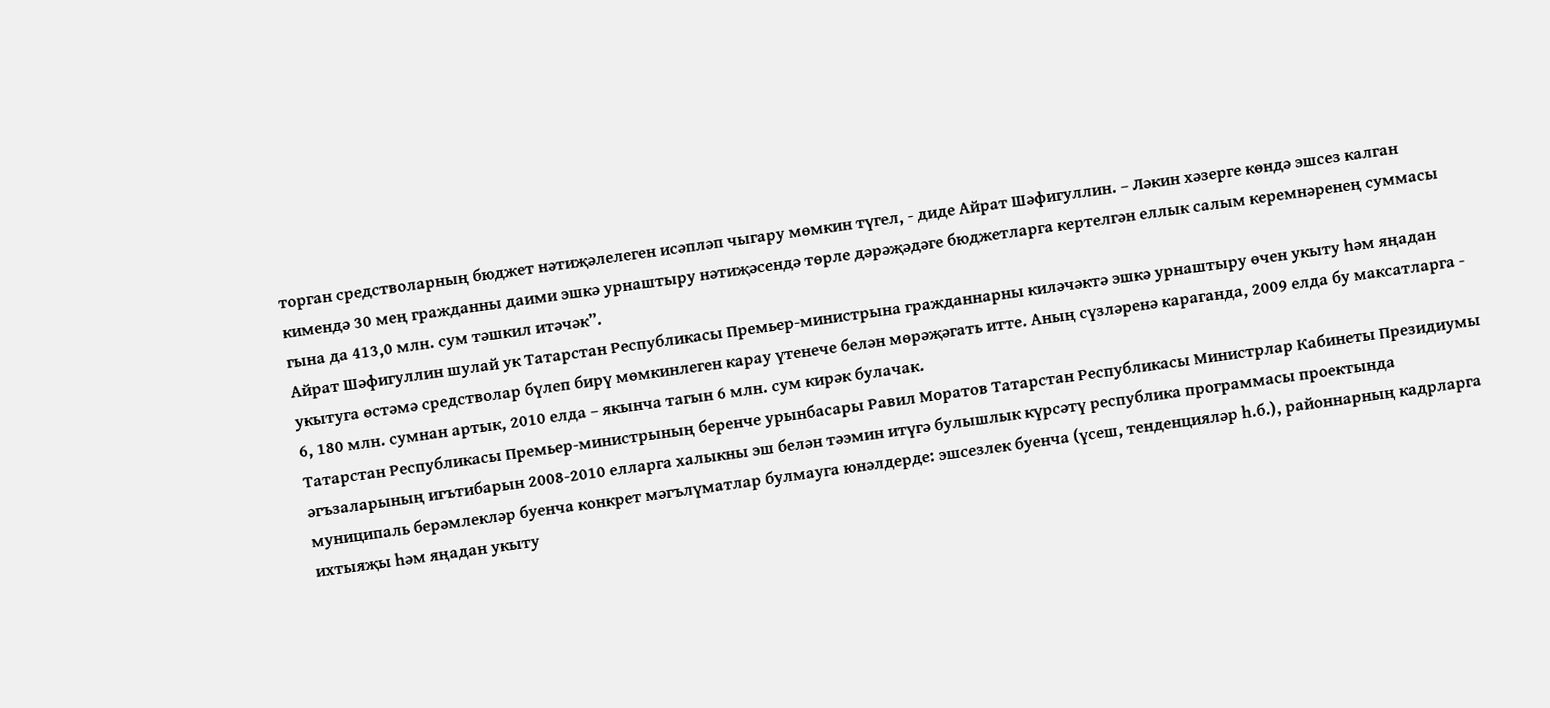торган средстволарның бюджет нәтиҗәлелеген исәпләп чыгару мөмкин түгел, - диде Айрат Шәфигуллин. – Ләкин хәзерге көндә эшсез калган кимендә 30 мең гражданны даими эшкә урнаштыру нәтиҗәсендә төрле дәрәҗәдәге бюджетларга кертелгән еллык салым керемнәренең суммасы гына да 413,0 млн. сум тәшкил итәчәк”.
Айрат Шәфигуллин шулай ук Татарстан Республикасы Премьер-министрына гражданнарны киләчәктә эшкә урнаштыру өчен укыту һәм яңадан укытуга өстәмә средстволар бүлеп бирү мөмкинлеген карау үтенече белән мөрәҗәгать итте. Аның сүзләренә караганда, 2009 елда бу максатларга - 6, 180 млн. сумнан артык, 2010 елда – якынча тагын 6 млн. сум кирәк булачак.
Татарстан Республикасы Премьер-министрының беренче урынбасары Равил Моратов Татарстан Республикасы Министрлар Кабинеты Президиумы әгъзаларының игътибарын 2008-2010 елларга халыкны эш белән тәэмин итүгә булышлык күрсәтү республика программасы проектында муниципаль берәмлекләр буенча конкрет мәгълүматлар булмауга юнәлдерде: эшсезлек буенча (үсеш, тенденцияләр һ.б.), районнарның кадрларга ихтыяҗы һәм яңадан укыту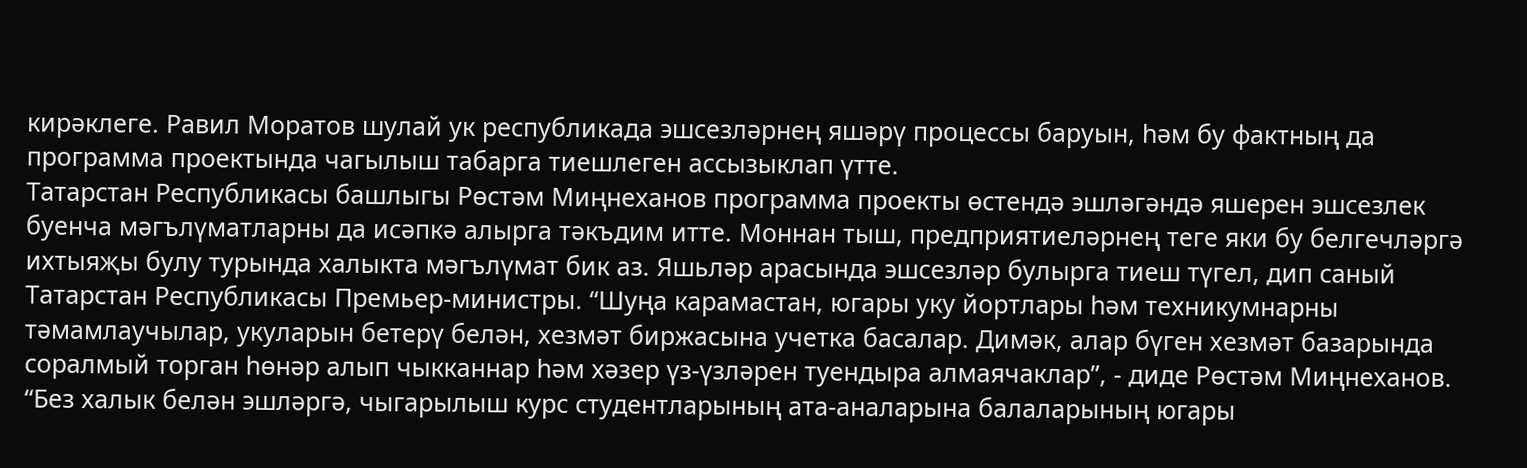кирәклеге. Равил Моратов шулай ук республикада эшсезләрнең яшәрү процессы баруын, һәм бу фактның да программа проектында чагылыш табарга тиешлеген ассызыклап үтте.
Татарстан Республикасы башлыгы Рөстәм Миңнеханов программа проекты өстендә эшләгәндә яшерен эшсезлек буенча мәгълүматларны да исәпкә алырга тәкъдим итте. Моннан тыш, предприятиеләрнең теге яки бу белгечләргә ихтыяҗы булу турында халыкта мәгълүмат бик аз. Яшьләр арасында эшсезләр булырга тиеш түгел, дип саный Татарстан Республикасы Премьер-министры. “Шуңа карамастан, югары уку йортлары һәм техникумнарны тәмамлаучылар, укуларын бетерү белән, хезмәт биржасына учетка басалар. Димәк, алар бүген хезмәт базарында соралмый торган һөнәр алып чыкканнар һәм хәзер үз-үзләрен туендыра алмаячаклар”, - диде Рөстәм Миңнеханов. “Без халык белән эшләргә, чыгарылыш курс студентларының ата-аналарына балаларының югары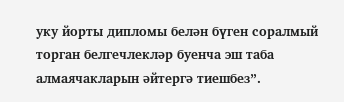уку йорты дипломы белән бүген соралмый торган белгечлекләр буенча эш таба алмаячакларын әйтергә тиешбез”.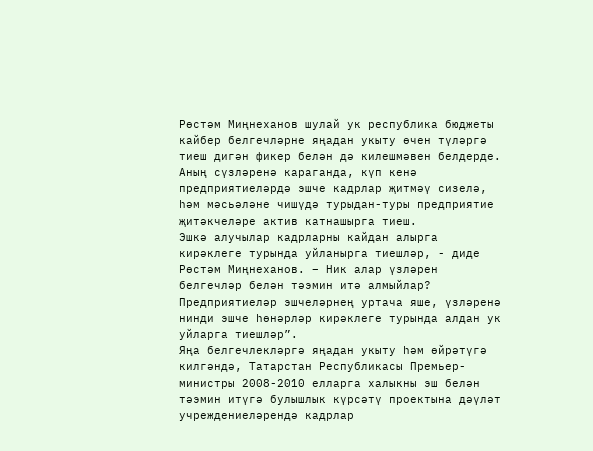Рөстәм Миңнеханов шулай ук республика бюджеты кайбер белгечләрне яңадан укыту өчен түләргә тиеш дигән фикер белән дә килешмәвен белдерде. Аның сүзләренә караганда, күп кенә предприятиеләрдә эшче кадрлар җитмәү сизелә, һәм мәсьәләне чишүдә турыдан-туры предприятие җитәкчеләре актив катнашырга тиеш.
Эшкә алучылар кадрларны кайдан алырга кирәклеге турында уйланырга тиешләр, - диде Рөстәм Миңнеханов. – Ник алар үзләрен белгечләр белән тәэмин итә алмыйлар? Предприятиеләр эшчеләрнең уртача яше, үзләренә нинди эшче һөнәрләр кирәклеге турында алдан ук уйларга тиешләр”.
Яңа белгечлекләргә яңадан укыту һәм өйрәтүгә килгәндә, Татарстан Республикасы Премьер-министры 2008-2010 елларга халыкны эш белән тәэмин итүгә булышлык күрсәтү проектына дәүләт учреждениеләрендә кадрлар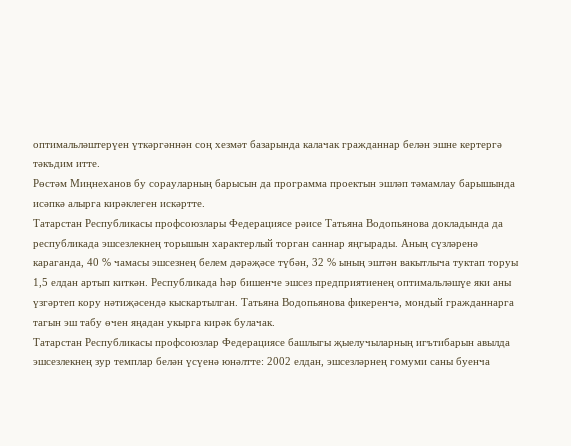оптимальләштерүен үткәргәннән соң хезмәт базарында калачак гражданнар белән эшне кертергә тәкъдим итте.
Рөстәм Миңнеханов бу сорауларның барысын да программа проектын эшләп тәмамлау барышында исәпкә алырга кирәклеген искәртте.
Татарстан Республикасы профсоюзлары Федерациясе рәисе Татьяна Водопьянова докладында да республикада эшсезлекнең торышын характерлый торган саннар яңгырады. Аның сүзләренә караганда, 40 % чамасы эшсезнең белем дәрәҗәсе түбән, 32 % ының эштән вакытлыча туктап торуы 1,5 елдан артып киткән. Республикада һәр бишенче эшсез предприятиенең оптимальләшүе яки аны үзгәртеп кору нәтиҗәсендә кыскартылган. Татьяна Водопьянова фикеренчә, мондый гражданнарга тагын эш табу өчен яңадан укырга кирәк булачак.
Татарстан Республикасы профсоюзлар Федерациясе башлыгы җыелучыларның игътибарын авылда эшсезлекнең зур темплар белән үсүенә юнәлтте: 2002 елдан, эшсезләрнең гомуми саны буенча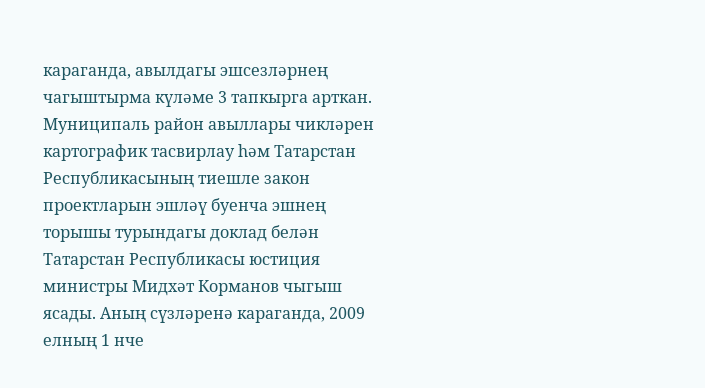караганда, авылдагы эшсезләрнең чагыштырма күләме 3 тапкырга арткан.
Муниципаль район авыллары чикләрен картографик тасвирлау һәм Татарстан Республикасының тиешле закон проектларын эшләү буенча эшнең торышы турындагы доклад белән Татарстан Республикасы юстиция министры Мидхәт Корманов чыгыш ясады. Аның сүзләренә караганда, 2009 елның 1 нче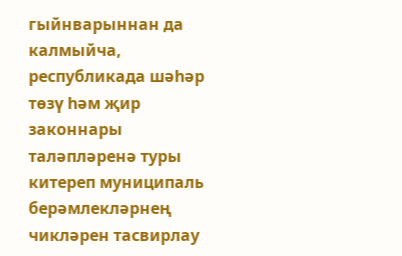гыйнварыннан да калмыйча, республикада шәһәр төзү һәм җир законнары таләпләренә туры китереп муниципаль берәмлекләрнең чикләрен тасвирлау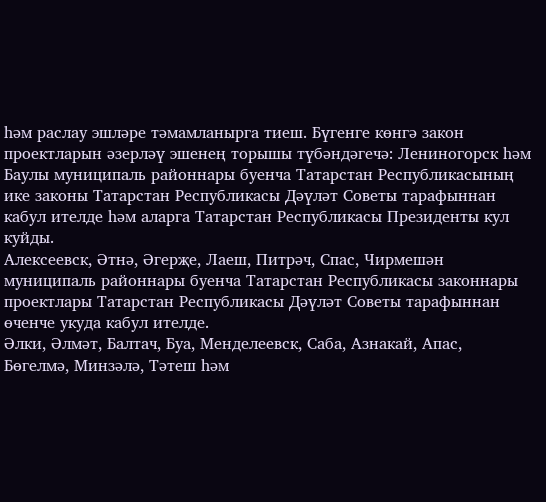һәм раслау эшләре тәмамланырга тиеш. Бүгенге көнгә закон проектларын әзерләү эшенең торышы түбәндәгечә: Лениногорск һәм Баулы муниципаль районнары буенча Татарстан Республикасының ике законы Татарстан Республикасы Дәүләт Советы тарафыннан кабул ителде һәм аларга Татарстан Республикасы Президенты кул куйды.
Алексеевск, Әтнә, Әгерҗе, Лаеш, Питрәч, Спас, Чирмешән муниципаль районнары буенча Татарстан Республикасы законнары проектлары Татарстан Республикасы Дәүләт Советы тарафыннан өченче укуда кабул ителде.
Әлки, Әлмәт, Балтач, Буа, Менделеевск, Саба, Азнакай, Апас, Бөгелмә, Минзәлә, Тәтеш һәм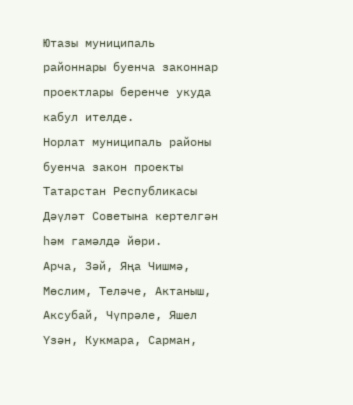Ютазы муниципаль районнары буенча законнар проектлары беренче укуда кабул ителде.
Норлат муниципаль районы буенча закон проекты Татарстан Республикасы Дәүләт Советына кертелгән һәм гамәлдә йөри.
Арча, Зәй, Яңа Чишмә, Мөслим, Теләче, Актаныш, Аксубай, Чүпрәле, Яшел Үзән, Кукмара, Сарман,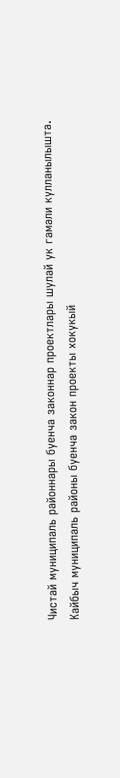Чистай муниципаль районнары буенча законнар проектлары шулай ук гамәли кулланылышта.
Кайбыч муниципаль районы буенча закон проекты хокукый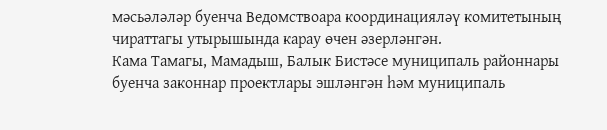мәсьәләләр буенча Ведомствоара координацияләү комитетының чираттагы утырышында карау өчен әзерләнгән.
Кама Тамагы, Мамадыш, Балык Бистәсе муниципаль районнары буенча законнар проектлары эшләнгән һәм муниципаль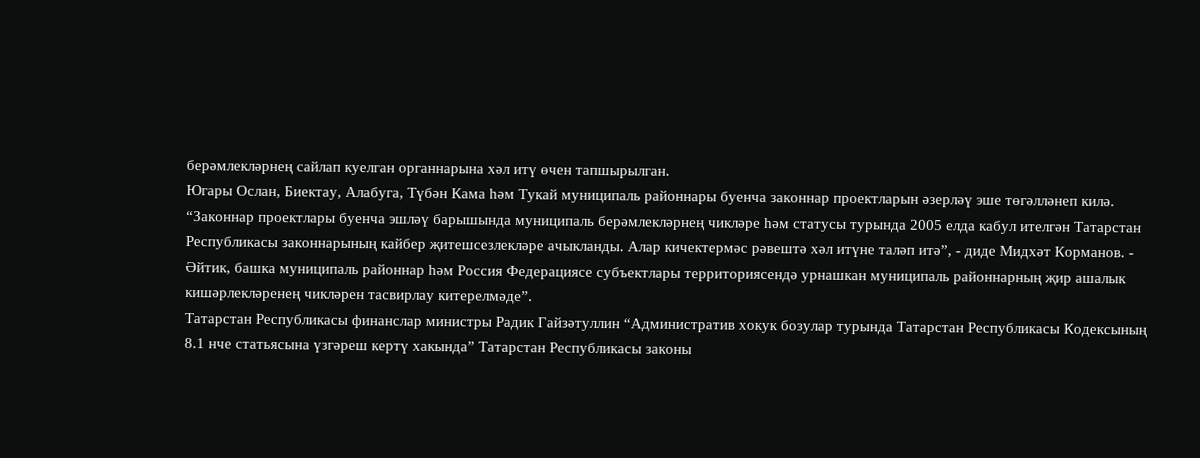берәмлекләрнең сайлап куелган органнарына хәл итү өчен тапшырылган.
Югары Ослан, Биектау, Алабуга, Түбән Кама һәм Тукай муниципаль районнары буенча законнар проектларын әзерләү эше төгәлләнеп килә.
“Законнар проектлары буенча эшләү барышында муниципаль берәмлекләрнең чикләре һәм статусы турында 2005 елда кабул ителгән Татарстан Республикасы законнарының кайбер җитешсезлекләре ачыкланды. Алар кичектермәс рәвештә хәл итүне таләп итә”, - диде Мидхәт Корманов. - Әйтик, башка муниципаль районнар һәм Россия Федерациясе субъектлары территориясендә урнашкан муниципаль районнарның җир ашалык кишәрлекләренең чикләрен тасвирлау китерелмәде”.
Татарстан Республикасы финанслар министры Радик Гайзәтуллин “Административ хокук бозулар турында Татарстан Республикасы Кодексының 8.1 нче статьясына үзгәреш кертү хакында” Татарстан Республикасы законы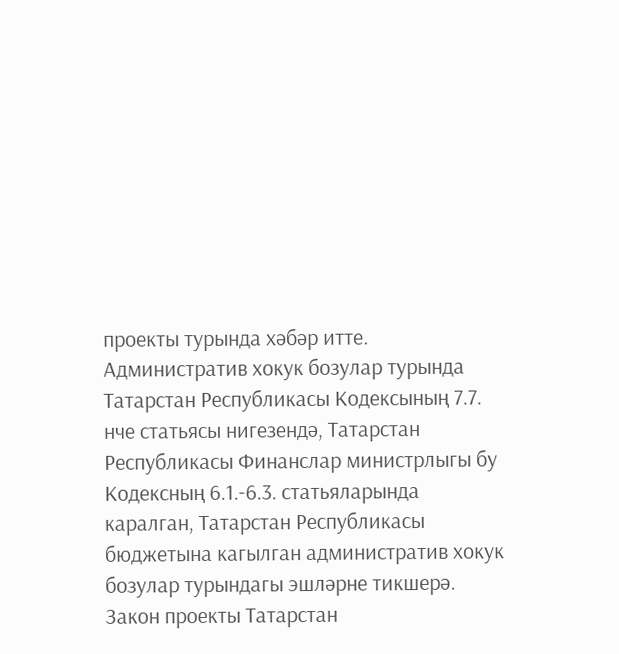проекты турында хәбәр итте.
Административ хокук бозулар турында Татарстан Республикасы Кодексының 7.7. нче статьясы нигезендә, Татарстан Республикасы Финанслар министрлыгы бу Кодексның 6.1.-6.3. статьяларында каралган, Татарстан Республикасы бюджетына кагылган административ хокук бозулар турындагы эшләрне тикшерә.
Закон проекты Татарстан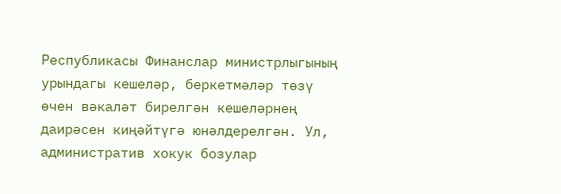Республикасы Финанслар министрлыгының урындагы кешеләр, беркетмәләр төзү өчен вәкаләт бирелгән кешеләрнең даирәсен киңәйтүгә юнәлдерелгән. Ул, административ хокук бозулар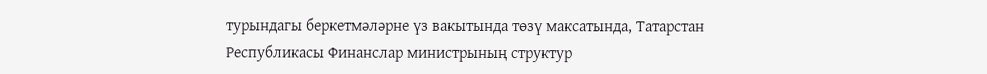турындагы беркетмәләрне үз вакытында төзү максатында, Татарстан Республикасы Финанслар министрының структур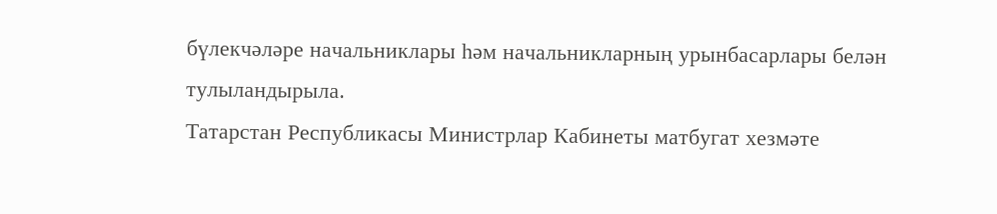бүлекчәләре начальниклары һәм начальникларның урынбасарлары белән тулыландырыла.
Татарстан Республикасы Министрлар Кабинеты матбугат хезмәте